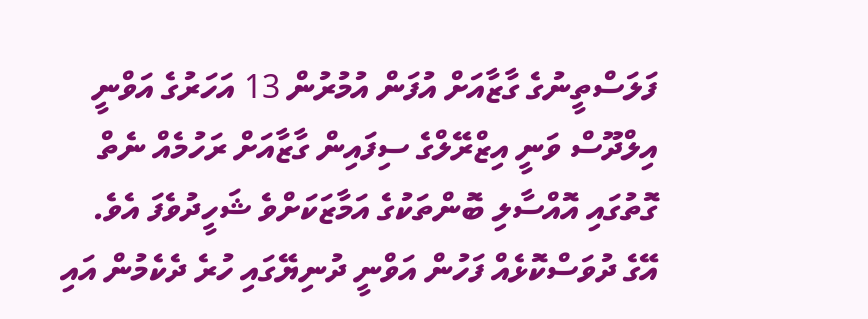ފަލަސްތީނުގެ ގާޒާއަށް އުފަން އުމުރުން 13 އަހަރުގެ އަވްނީ އިލްދޫސް ވަނީ އިޒްރޭލްގެ ސިފައިން ގާޒާއަށް ރަހުމެއް ނެތް ގޮތުގައި އޮއްސާލި ބޮންތަކުގެ އަމާޒަކަށްވެ ޝަހީދުވެފަ އެވެ. އޭގެ ދުވަސްކޮޅެއް ފަހުން އަވްނީ ދުނިޔޭގައި ހުރެ ދެކެމުން އައި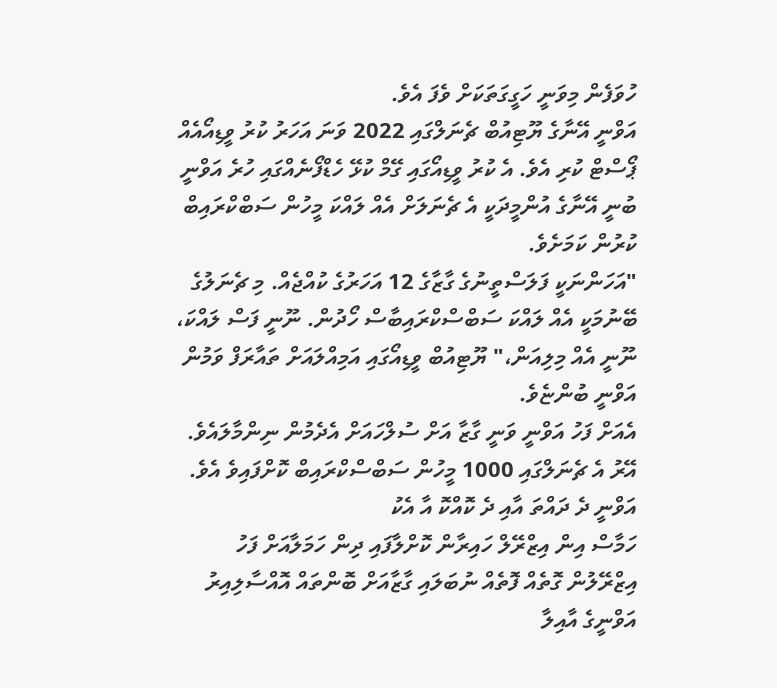ހުވަފެން މިވަނީ ހަގީގަތަކަށް ވެފަ އެވެ.
އަވްނީ އޭނާގެ ޔޫޓިއުބް ޗެނަލްގައި 2022 ވަނަ އަހަރު ކުރު ވީޑިއޯއެއް ޕޯސްޓް ކުރި އެވެ. އެ ކުރު ވީޑިއޯގައި ގޭމް ކުޅޭ ހެޑްފޯނެއްގައި ހުރެ އަވްނީ ބުނީ އޭނާގެ އުންމީދަކީ އެ ޗެނަލަށް އެއް ލައްކަ މީހުން ސަބްކްރައިބް ކުރުން ކަމަށެވެ.
"އަހަންނަކީ ފަލަސްތީނުގެ ގާޒާގެ 12 އަހަރުގެ ކުއްޖެއް. މި ޗެނަލުގެ ބޭނުމަކީ އެއް ލައްކަ ސަބްސްކްރައިބާސް ހޯދުން. ނޫނީ ފަސް ލައްކަ، ނޫނީ އެއް މިލިއަން،" ޔޫޓިއުބް ވީޑިއޯގައި އަމިއްލައަށް ތައާރަފް ވަމުން އަވްނީ ބުންޏެވެ.
އެއަށް ފަހު އަވްނީ ވަނީ ގާޒާ އަށް ސުލްހައަށް އެދެމުން ނިންމާލައެވެ. އޭރު އެ ޗެނަލްގައި 1000 މީހުން ސަބްސްކްރައިބް ކޮށްފައިވެ އެވެ.
އަވްނީ ދެ ދައްތަ އާއި ދެ ކޮއްކޮ އާ އެކު
ހަމާސް އިން އިޒްރޭލް ހައިރާން ކޮށްލާފައި ދިން ހަމަލާއަށް ފަހު އިޒްރޭލުން ގޮތެއް ފޮތެއް ނުބަލައި ގާޒާއަށް ބޮންތައް އޮއްސާލިއިރު އަވްނީގެ އާއިލާ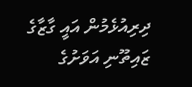ދިރިއުޅެމުން އައީ ގާޒާގެ ޒައިތޫނި އަވަށުގެ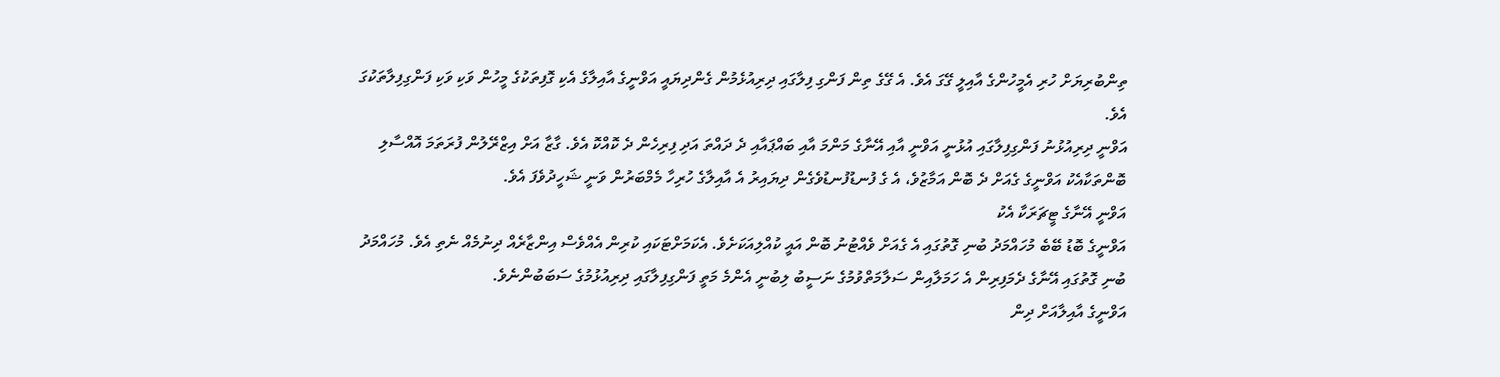ތިންބުރިޔަށް ހުރި އެމީހުންގެ އާއިލީ ގޭގަ އެވެ. އެ ގޭގެ ތިން ފަންގި ފިލާގައި ދިރިއުޅެމުން ގެންދިޔައީ އަވްނީގެ އާއިލާގެ އެކި ގޮފިތަކުގެ މީހުން ވަކި ވަކި ފަންގިފިލާތަކުގަ އެވެ.
އަވްނީ ދިރިއުޅުނު ފަންގިފިލާގައި އުޅުނީ އަވްނީ އާއި އޭނާގެ މަންމަ އާއި ބައްޕައާއި ދެ ދައްތަ އަދި ފިރިހެން ދެ ކޮއްކޮ އެވެ. ގާޒާ އަށް އިޒްރޭލުން ފުރަތަމަ އޮއްސާލި ބޮންތަކާއެކު އަވްނީގެ ގެއަށް ދެ ބޮން އަމާޒުވެ، އެ ގެ ފުނޑުފުނޑުވެގެން ދިޔައިރު އެ އާއިލާގެ ހުރިހާ މެމްބަރުން ވަނީ ޝަހީދުވެފަ އެވެ.
އަވްނީ އޭނާގެ ޓީޗަރަކާ އެކު
އަވްނީގެ ބޮޑު ބޭބެ މުހައްމަދު ބުނި ގޮތުގައި އެ ގެއަށް ވެއްޓުނު ބޮން އައީ ކުއްލިއަކަށެވެ. އެކަމަށްޓަކައި ކުރިން އެއްވެސް އިންޒާރެއް ދިނުމެއް ނެތި އެވެ. މުހައްމަދު ބުނި ގޮތުގައި އޭނާގެ ދެމަފިރިން އެ ހަމަލާއިން ސަލާމަތްވުމުގެ ނަސީބު ލިބުނީ އެންމެ މަތީ ފަންގިފިލާގައި ދިރިއުޅުމުގެ ސަބަބުންނެވެ.
އަވްނީގެ އާއިލާއަށް ދިން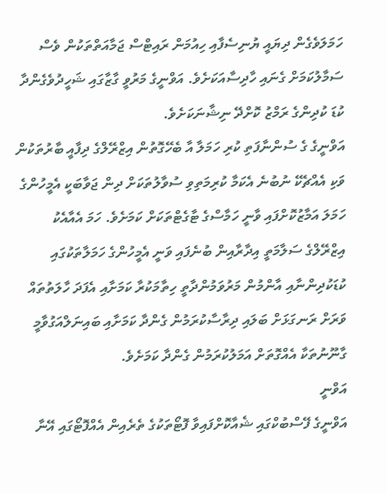ހަމަލަވެގެން ދިޔައީ ޔުނިސެފާއި ހިއުމަން ރައިޓްސް ޖަމާއަތްތަކުން ވެސް ސަމާލުކަމަށް ގެނައި ހާދިސާއަކަށެވެ. އަވްނީގެ މަރުވީ ގާޒާގައި ޝަހީދުވެގެންދާ ކުޑަ ކުދިންގެ ރަމްޒު ކޮށްދޭ ނިޝާނަކަށެވެ.
އަވްނީގެ ގެ ސުންނާފަތި ކުރި ހަމަލާ އާ ބެހޭގޮތުން އިޒްރޭލްގެ ދިފާއީ ބާރުތަކުން ވަކި އެއްޗެކޭ ނުބުނެ އެކަމާ ކުރިމަތިވި ސުވާލުތަކަށް ދިން ޖަވާބަކީ އެމީހުންގެ ހަމަލަ އަމާޒުކޮށްފައި ވާނީ ހަމާސްގެ ޓާގެޓްތަކަށް ކަމަށެވެ. ހަމަ އެއާއެކު އިޒްރޭލްގެ ސަލާމަތީ އިދާރާއިން ބުނެފައި ވަނީ އެމީހުންގެ ހަމަލާތަކުގައި ކުޑަކުދިންނާއި އާންމުން މަރުވަމުންދާތީ ހިތާމަކުރާ ކަމަށާއި އެފަދަ ހާލަތުތައް ވަރަށް ރަނގަޅަށް ބަލައި ދިރާސާކުރަމުން ގެންދާ ކަމަށާއި ބައިނަލްއަގުވާމީ ގާނޫނުތަކާ އެއްގޮތަށް އަމަލުކުރަމުން ގެންދާ ކަމަށެވެ.
އަވްނީ
އަވްނީގެ ފޭސްބުކްގައި ޝެއާކޮށްފައިވާ ފޮޓޯތަކުގެ ތެރެއިން އެއްފޮޓޯގައި އޭނާ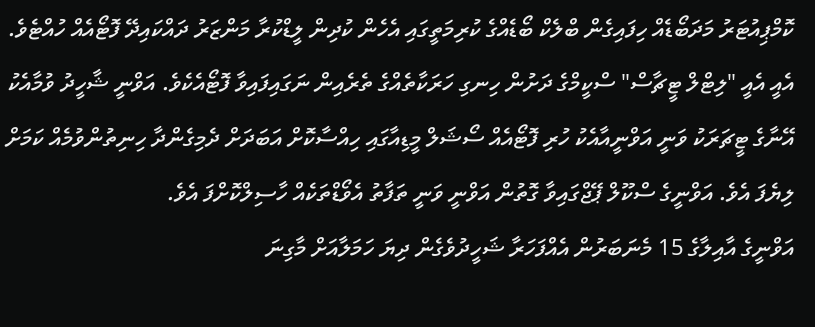ކޮމްޕިއުޓަރު މަދަބޯޑެއް ހިފައިގެން ބްލެކް ބޯޑެއްގެ ކުރިމަތީގައި އެހެން ކުދިން ލީޑްކުރާ މަންޒަރު ދައްކައިދޭ ފޮޓޯއެއް ހުއްޓެވެ. އެއީ އެއީ "ލިޓްލް ޓީޗާސް" ސްކީމްގެ ދަށުން ހިނގި ހަރަކާތެއްގެ ތެރެއިން ނަގައިފައިވާ ފޮޓޯއެކެވެ. އަވްނީ ޝާހީދު ވުމާއެކު އޭނާގެ ޓީޗަރަކު ވަނީ އަވްނީއާއެކު ހުރި ފޮޓޯއެއް ސޯޝަލް މީޑިއާގައި ހިއްސާކޮށް އަބަދަށް ދެމިގެންދާ ހިނިތުންވުމެއް ކަމަށް ލިޔެފަ އެވެ. އަވްނީގެ ސްކޫލް ޕޭޖްގައިވާ ގޮތުން އަވްނީ ވަނީ ތަފާތު އެވޯޑްތަކެއް ހާސިލްކޮށްފަ އެވެ.
އަވްނީގެ އާއިލާގެ 15 މެނަބަރުން އެއްފަހަރާ ޝަހީދުވެގެން ދިޔަ ހަމަލާއަށް މާގިނަ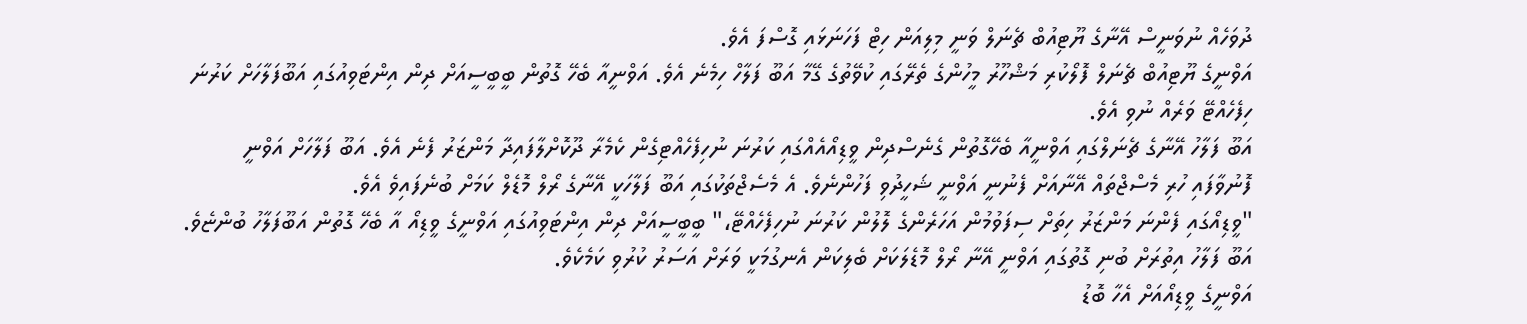ދުވަހެއް ނުވަނީސް އޭނާގެ ޔޫޓިއުބް ޗެނަލް ވަނީ މިލިއަން ހިޓް ފަހަނަޅައި ގޮސްފަ އެވެ.
އަވްނީގެ ޔޫޓިއުބް ޗެނަލް ފޮލޯކުރި މަޝްހޫރު މީހުންގެ ތެރޭގައި ކުވޭތުގެ ގޭމާ އަބޫ ފަލާހް ހިމެނެ އެވެ. އަވްނީއާ ބެހޭ ގޮތުން ބީބީސީއަށް ދިން އިންޓަވިއުގައި އަބޫފަލާހަށް ކަރުނަ ހިފެހެއްޓޭ ވަރެއް ނުވި އެވެ.
އަބޫ ފަލާހު އޭނާގެ ޗެނަލްގައި އަވްނީއާ ބެހޭގޮތުން ގެނެސްދިން ވީޑިއޯއެއްގައި ކަރުނަ ނުހިފެހެއްޓިގެން ކެމެރާ ދޫކޮށްލާފައިދާ މަންޒަރު ފެނެ އެވެ. އަބޫ ފަލާހަށް އަވްނީ ފޮނުވާފައި ހުރި މެސްޖްތައް އޭނާއަށް ފެނުނީ އަވްނީ ޝަހީދުވި ފަހުންނެވެ. އެ މެސެޖްތަކުގައި އަބޫ ފަލާހަކީ އޭނާގެ ރޯލް މޮޑެލް ކަމަށް ބުނެފައިވެ އެވެ.
"ވީޑިއޯގައި ފެންނަ މަންޒަރު ހިތަށް ސިފަވުމުން އަހަރެންގެ ލޮލުން ކަރުނަ ނުހިފެހެއްޓޭ،" ބީބީސީއަށް ދިން އިންޓަވިއުގައި އަވްނީގެ ވީޑިއޯ އާ ބެހޭ ގޮތުން އަބޫފަލާހު ބުންޏެވެ.
އަބޫ ފަލާހު އިތުރަށް ބުނި ގޮތުގައި އަވްނީ އޭނާ ރޯލް މޮޑެލަކަށް ބެލިކަން އެނގުމަކީ ވަރަށް އަސަރު ކުރުވި ކަމެކެވެ.
އަވްނީގެ ވީޑިއޯއަށް އެހާ ބޮޑު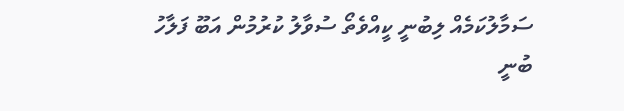ސަމާލުކަމެއް ލިބުނީ ކީއްވެތޯ ސުވާލު ކުރުމުން އަބޫ ފަލާހު ބުނީ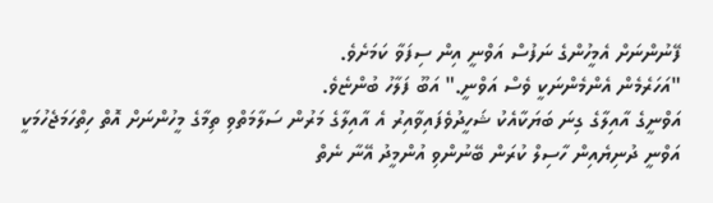ފޭނުންނަށް އެމީހުންގެ ނަފުސް އަވްނީ އިން ސިފަވާ ކަމަށެވެ.
"އަހަރެމެން އެންމެންނަކީ ވެސް އަވްނީ." އަބޫ ފަލާހު ބުންޏެވެ.
އަވްނީގެ އާއިލާގެ ގިނަ ބަޔަކާއެކު ޝަހީދުވެފައިވާއިރު އެ އާއިލާގެ މަރުން ސަލާމަތްވި ތިމާގެ މީހުންނަށް އޮތް ހިތްހަމަޖެހުމަކީ އަވްނީ ދުނިޔެއިން ހާސިލް ކުރަން ބޭނުންވި އުންމީދު އޭނާ ނެތް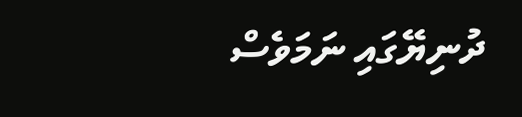ދުނިޔޭގައި ނަމަވެސް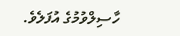ހާސިލްވުމުގެ އުފަލެވެ.